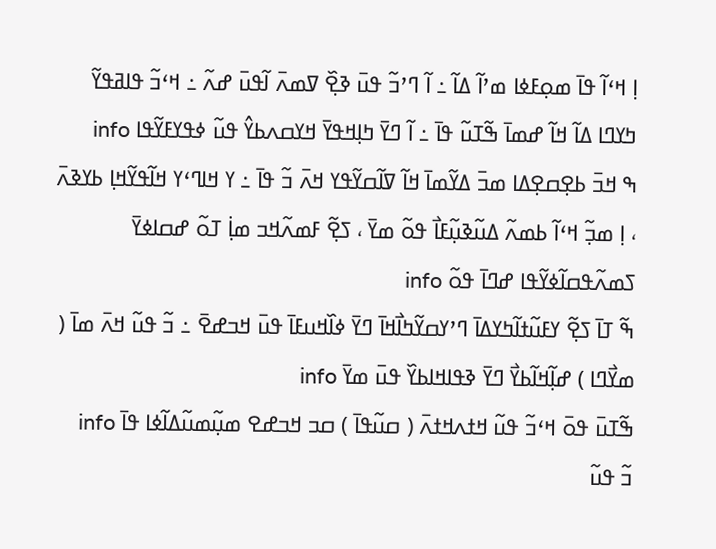ߊ߲ ߞߵߊ߬ ߟߊ߫ ߘߋ߲ߓߦߊ ߘߴߊ߬ ߡߊ߬ ߸ ߊ߬ ߣߴߏ߬ ߟߎ߫ ߢߐ߲߰ ߜߘߍ߫ ߊ߬ߟߎ߫ ߝߍ߬ ߸ ߞߵߏ߬ ߟߊߥߟߌ߬ ߤߌߣߊ ߡߊ߬ ߞߊ߬ ߝߘߊ߫ ߒ߬ߠߎ߬ ߟߊ߫ ߸ ߊ߬ ߣߌ߫ ߤߊ߲ߞߟߌ߫ ߞߌߛߍߕߌ߮ ߟߎ߬ ߦߟߌߓߌ߬ߟߊ info
ߒ ߞߏ߫ ߕߐ߲ߛߐ߲ߡߊ ߘߏ߫ ߡߌ߬ߘߊ߫ ߞߊ߬ ߜߊ߬ߛߌ߬ߟߌ ߞߍ߫ ߏ߬ ߟߊ߫ ߸ ߌ ߞߊߣߵߌ ߞߊ߬ߟߌ߬ߞߊ߲ ߕߌߢߍ߫ ، ߊ߲ ߘߏ߲߬ ߞߵߊ߬ ߕߘߍ߬ ߡߎ߬ߢߎ߲߬ߓߊ߯ ߟߋ߬ ߘߌ߫ ، ߖߐ߲߬ ߓߘߍ߬ߞߏ ߘߊ߲߭ ߠߋ߬ ߝߛߊߦߌ߫ ߖߘߍ߬ߟߛߊ߬ߦߌ߬ߟߊ ߝߣߊ߫ ߟߋ߬ info
ߒ߬ ߠߊ߫ ߖߐ߲߬ ߌߓߎ߬ߙߊ߬ߤߌߡߊ߫ ߣߴߌߛߌ߬ߤߊ߯ߞߊ߫ ߣߌ߫ ߦߊ߰ߞߎߓߊ߫ ߟߎ߫ ߞߏߝߐ߫ ߸ ߏ߬ ߟߎ߬ ߞߍ߫ ߘߊ߫ ( ߘߌ߯ߣߊ ) ߝߊ߲߬ߞߊ߬ߕߌ߯ ߣߌ߫ ߢߟߊߞߊߕߌ߰ ߟߎ߫ ߘߌ߫ info
ߒ߬ߠߎ߫ ߟߋ߫ ߞߵߏ߬ ߟߎ߬ ߞߙߍߞߙߍ߫ ( ߛߎ߬ߟߊ߫ ) ߛߏ ߞߏߝߐ ߘߎ߲߬ߘߎ߬ߡߊ߬ߦߊ ߟߊ߫ info
ߏ߬ ߟߎ߬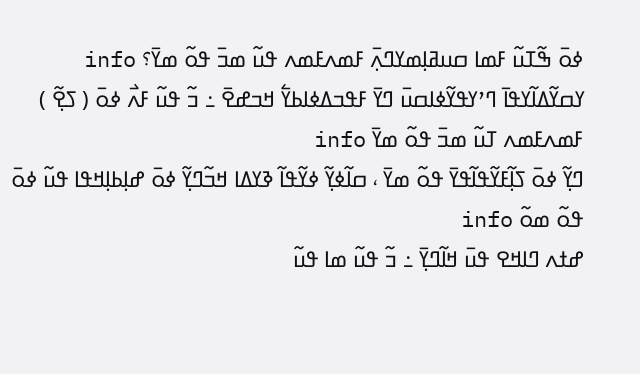ߦߋ߫ ߒ߬ߠߎ߬ ߓߘߊ ߛߎߥߊ߲ߘߌߣߍ߲߫ ߓߘߍߓߘߍ ߟߎ߬ ߘߏ߫ ߟߋ߬ ߘߌ߫؟ info
ߌߛߌ߬ߡߊ߬ߌߟߊ߫ ߣߴߌߟߌ߬ߦߊߛߎ߫ ߣߌ߫ ߓߟߏߡߦߊߕߌ߱ ߞߏߝߐ߫ ߸ ߏ߬ ߟߎ߬ ߓߍ߯ ߦߋ߫ ( ߖߐ߲߬ ) ߓߘߍߓߘߍ ߠߎ߬ ߘߏ߫ ߟߋ߬ ߘߌ߫ info
ߣߌ߲߬ ߦߋ߫ ߖߊ߲߬ߓߌ߬ߟߊ߬ߟߌ߫ ߟߋ߬ ߘߌ߫ ، ߛߊ߬ߦߌ߲߬ ߦߌ߬ߟߊ߬ ߢߌߡߊ ߞߏ߬ߣߌ߲߬ ߦߋ߫ ߝߊ߲ߕߊ߲ߞߟߊ ߟߎ߬ ߦߋ߫ ߟߋ߬ ߘߋ߬ info
ߝߙߍ ߣߊߞߐ ߟߎ߫ ߞߊ߬ߣߌ߲߫ ߸ ߏ߬ ߟߎ߬ ߘߊ ߟߎ߬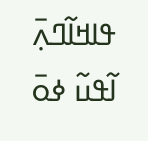ߟߊߞߊ߬ߣߍ߲߫ ߊ߬ߟߎ߬ ߦߋ߫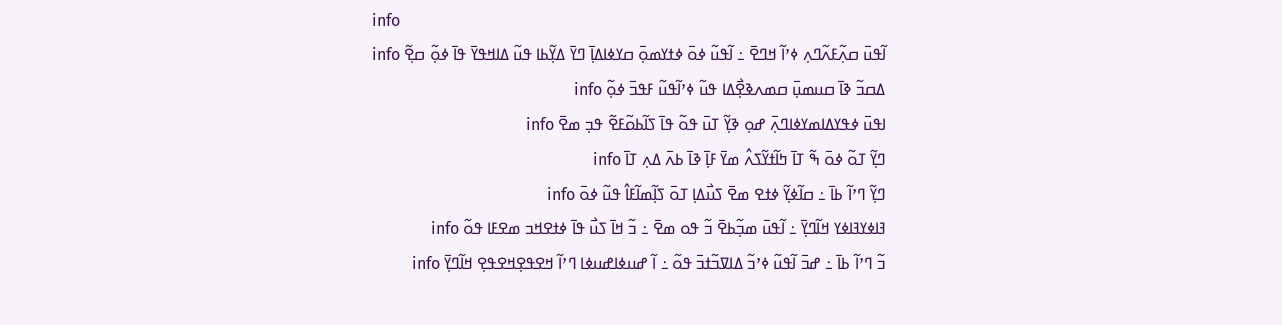info
ߊ߬ߟߎ߫ ߛߍ߲߬ߓߍ߬ߣߍ߲ ߦߴߊ߬ ߞߣߐ߫ ߸ ߊ߬ߟߎ߬ ߦߋ߫ ߦߙߌߘߋ߲߫ ߛߌߦߊߡߊ߲߫ ߣߌ߫ ߡߌ߲߬ߕߊ ߟߎ߬ ߡߊߞߟߌ߫ ߟߊ߫ ߦߋ߲߬ ߛߐ߲߬ info
ߡߛߏ߬ ߢߊ߫ ߛߎߘߎ߲߫ ߛߘߍߢߐ߲߯ߡߊ ߟߎ߬ ߦߴߊ߬ߟߎ߬ ߓߟߏ߫ ߦߋ߲߬ info
ߊߟߎ߫ ߦߟߌߡߊߘߌߦߊߣߍ߲߫ ߝߋ߲ ߢߌ߲߬ ߠߎ߫ ߟߋ߬ ߟߊ߫ ߖߊ߬ߕߋ߬ߓߐ߬ ߟߏ߲ ߘߐ߫ info
ߣߌ߲߬ ߠߋ߬ ߦߋ߫ ߒ߬ ߠߊ߫ ߤߊ߬ߙߌ߬ߖߍ߮ ߘߌ߫ ߓߊ߲߫ ߢߊ߫ ߕߍ߫ ߡߍ߲ ߠߊ߫ info
ߣߌ߲߬ ߣߴߊ߬ ߕߊ߫ ߸ ߛߊ߬ߦߌ߲߬ ߦߙߐ ߘߐ߫ ߖߎ߯ߡߊ߲ ߠߋ߫ ߖߊ߲߬ߘߊ߬ߓߊ߮ ߟߎ߬ ߦߋ߫ info
ߔߊߦߌߔߊߦߌ ߞߊ߬ߣߌ߲߫ ߸ ߊ߬ߟߎ߫ ߘߏ߲߬ߕߐ߫ ߏ߬ ߟߋ ߘߐ߫ ߸ ߏ߬ ߞߊ߫ ߖߎ߯ ߟߊ߫ ߦߙߐߞߏ ߘߐߓߊ ߟߋ߬ info
ߏ߬ ߣߴߊ߬ ߕߊ߫ ߸ ߝߏ߫ ߊ߬ߟߎ߬ ߦߴߏ߬ ߡߊߜߏ߬ߙߏ߫ ߟߋ߬ ߸ ߊ߬ ߝߎߦߊߝߎߦߊ ߣߴߊ߬ ߞߐߟߐ߲ߞߐߟߐ߲ ߞߊ߬ߣߌ߲߫ info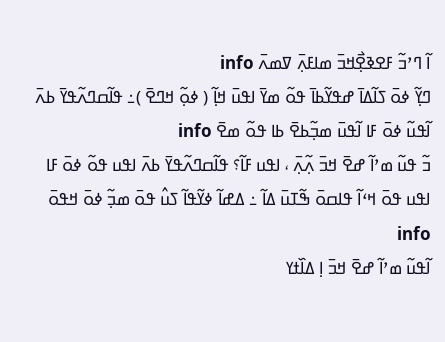ߊ߬ ߣߴߏ߬ ߓߐߢߐ߲߯ߞߏ߫ ߘߊߓߍ߲߫ ߜߘߍ߫ info
ߣߌ߲߬ ߦߋ߫ ߖߊ߬ߡߊ߫ ߝߟߌ߬ߕߊ߫ ߟߋ߬ ߘߌ߫ ߊߟߎ߫ ߞߊ߲߬ ( ߦߋ߲߬ ߞߣߐ߫ )߸ ߟߊ߬ߛߣߍ߬ߟߌ߫ ߕߍ߫ ߊ߬ߟߎ߬ ߦߋ߫ ߓߊ ߊ߬ߟߎ߫ ߘߏ߲߬ߕߐ߫ ߕߊ ߟߋ߬ ߘߐ߫ info
ߏ߬ ߟߎ߬ ߘߴߊ߬ ߝߐ߫ ߞߏ߫ ߍ߲߬ߍ߲߫ ، ߊߟߎ ߓߊ߬؟ ߟߊ߬ߛߣߍ߬ߟߌ߫ ߕߍ߫ ߊߟߎ ߟߋ߬ ߦߋ߫ ߓߊ ߊߟߎ ߟߋ߫ ߞߵߊ߬ ߟߊߛߋ߫ ߒ߬ߠߎ߫ ߡߊ߬ ߸ ߡߝߊ߬ ߦߌ߬ߟߊ߬ ߖߎ߮ ߟߋ߫ ߘߏ߲߬ ߦߋ߫ ߞߟߋ߫ info
ߊ߬ߟߎ߬ ߘߴߊ߬ ߝߐ߫ ߞߏ߫ ߊ߲ ߡߊ߰ߙߌ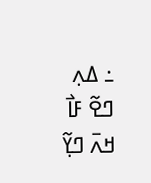߸ ߡߍ߲ ߣߐ߬ ߓߊ߯ ߞߍ߫ ߣߌ߲߬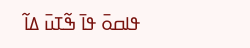ߟߊߛߋ߫ ߟߊ߫ ߒ߬ߠߎ߫ ߡߊ߬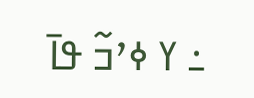߸ ߌ ߦߴߏ߬ ߟߊ߫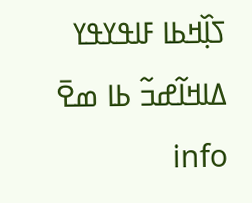ߖߊ߲߰ߞߕߊ ߓߊߟߌߟߌ ߡߊߞߊ߬ߝߏ߬ ߕߊ ߘߐ߫ info